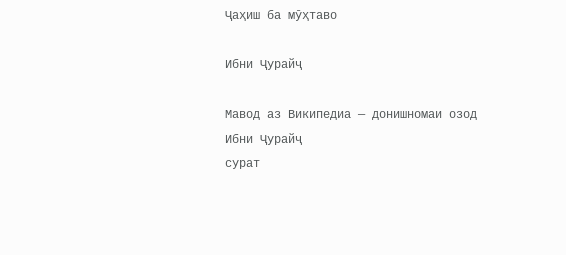Ҷаҳиш ба мӯҳтаво

Ибни Ҷурайҷ

Мавод аз Википедиа — донишномаи озод
Ибни Ҷурайҷ
сурат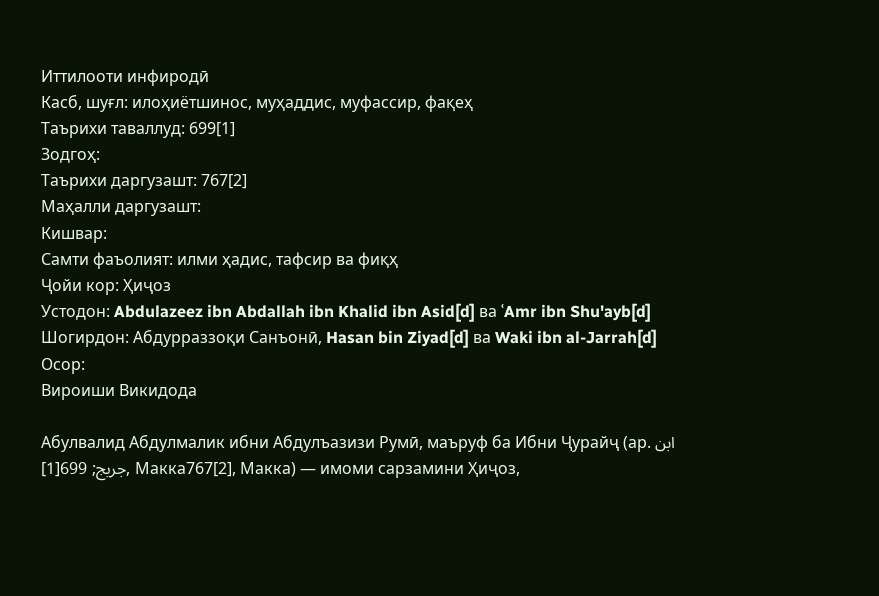Иттилооти инфиродӣ
Касб, шуғл: илоҳиётшинос, муҳаддис, муфассир, фақеҳ
Таърихи таваллуд: 699[1]
Зодгоҳ:
Таърихи даргузашт: 767[2]
Маҳалли даргузашт:
Кишвар:
Самти фаъолият: илми ҳадис, тафсир ва фиқҳ
Ҷойи кор: Ҳиҷоз
Устодон: Abdulazeez ibn Abdallah ibn Khalid ibn Asid[d] ва ʿAmr ibn Shu'ayb[d]
Шогирдон: Абдурраззоқи Санъонӣ, Hasan bin Ziyad[d] ва Waki ibn al-Jarrah[d]
Осор:
Вироиши Викидода

Абулвалид Абдулмалик ибни Абдулъазизи Румӣ, маъруф ба Ибни Ҷурайҷ (ар. ابن جريج; 699[1], Макка767[2], Макка) — имоми сарзамини Ҳиҷоз,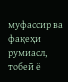муфассир ва фақеҳи румиасл, тобеӣ ё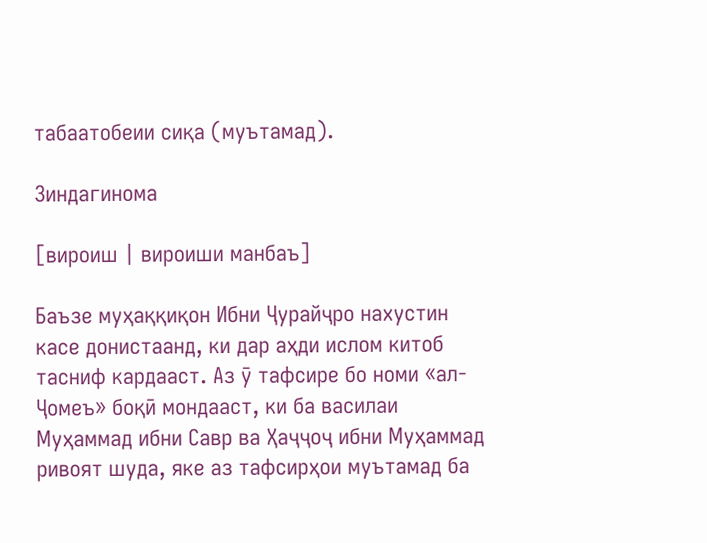табаатобеии сиқа (муътамад).

Зиндагинома

[вироиш | вироиши манбаъ]

Баъзе муҳаққиқон Ибни Ҷурайҷро нахустин касе донистаанд, ки дар аҳди ислом китоб тасниф кардааст. Аз ӯ тафсире бо номи «ал-Ҷомеъ» боқӣ мондааст, ки ба василаи Муҳаммад ибни Савр ва Ҳаҷҷоҷ ибни Муҳаммад ривоят шуда, яке аз тафсирҳои муътамад ба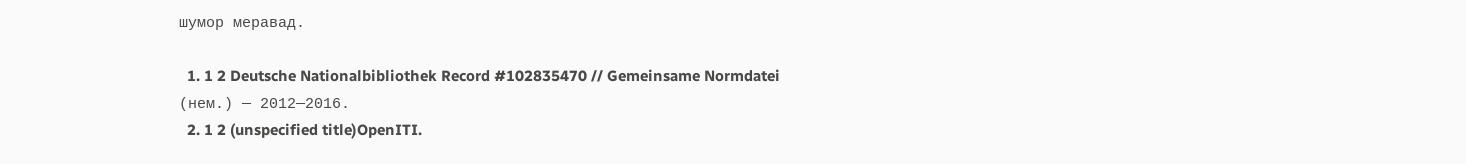шумор меравад.

  1. 1 2 Deutsche Nationalbibliothek Record #102835470 // Gemeinsame Normdatei (нем.) — 2012—2016.
  2. 1 2 (unspecified title)OpenITI.